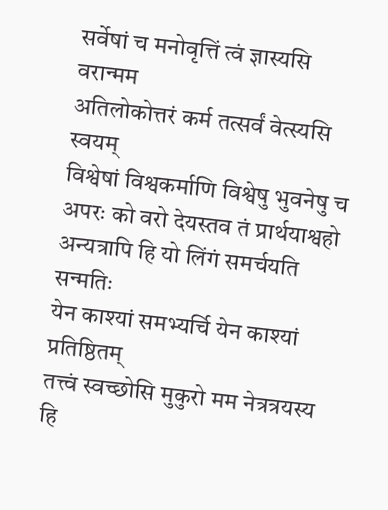सर्वेषां च मनोवृत्तिं त्वं ज्ञास्यसि वरान्मम
अतिलोकोत्तरं कर्म तत्सर्वं वेत्स्यसि स्वयम्
विश्वेषां विश्वकर्माणि विश्वेषु भुवनेषु च
अपरः को वरो देयस्तव तं प्रार्थयाश्वहो
अन्यत्रापि हि यो लिंगं समर्चयति सन्मतिः
येन काश्यां समभ्यर्चि येन काश्यां प्रतिष्ठितम्
तत्त्वं स्वच्छोसि मुकुरो मम नेत्रत्रयस्य हि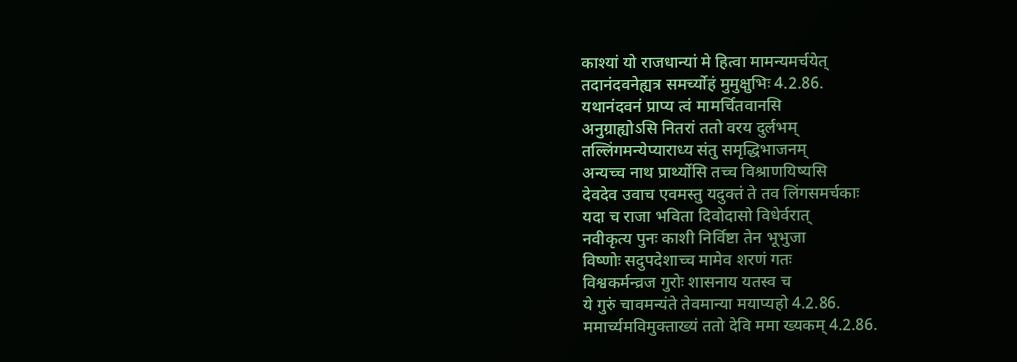काश्यां यो राजधान्यां मे हित्वा मामन्यमर्चयेत्
तदानंदवनेह्यत्र समर्च्योहं मुमुक्षुभिः 4.2.86.
यथानंदवनं प्राप्य त्वं मामर्चितवानसि
अनुग्राह्योऽसि नितरां ततो वरय दुर्लभम्
तल्लिंगमन्येप्याराध्य संतु समृद्धिभाजनम्
अन्यच्च नाथ प्रार्थ्योसि तच्च विश्राणयिष्यसि
देवदेव उवाच एवमस्तु यदुक्तं ते तव लिंगसमर्चकाः
यदा च राजा भविता दिवोदासो विधेर्वरात्
नवीकृत्य पुनः काशी निर्विष्टा तेन भूभुजा
विष्णोः सदुपदेशाच्च मामेव शरणं गतः
विश्वकर्मन्व्रज गुरोः शासनाय यतस्व च
ये गुरुं चावमन्यंते तेवमान्या मयाप्यहो 4.2.86.
ममार्च्यमविमुक्ताख्यं ततो देवि ममा ख्यकम् 4.2.86.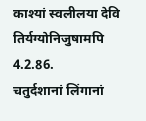काश्यां स्वलीलया देवि तिर्यग्योनिजुषामपि 4.2.86.
चतुर्दशानां लिंगानां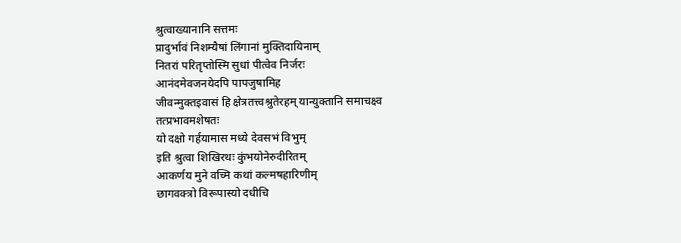श्रुत्वाख्यानानि सत्तमः
प्रादुर्भावं निशम्यैषां लिंगानां मुक्तिदायिनाम्
नितरां परितृप्तोस्मि सुधां पीत्वेव निर्जरः
आनंदमेवजनयेदपि पापजुषामिह
जीवन्मुक्तइवासं हि क्षेत्रतत्त्वश्रुतेरहम् यान्युक्तानि समाचक्ष्व तत्प्रभावमशेषतः
यो दक्षो गर्हयामास मध्ये देवसभं विभुम्
इति श्रुत्वा शिखिरथः कुंभयोनेरुदीरितम्
आकर्णय मुने वच्मि कथां कल्मषहारिणीम्
छागवक्त्रो विरूपास्यो दधीचि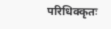परिधिक्कृतः